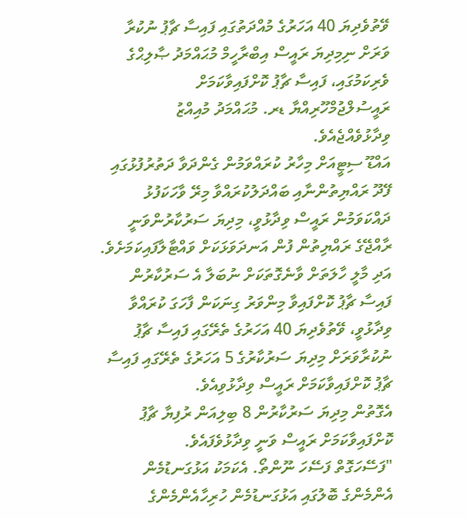ވޭތުވެދިޔަ 40 އަހަރުގެ މުއްދަތުގައި ފައިސާ ޗާޕު ނުކުރާ ވަރަށް ނިމިދިޔަ ރައީސް އިބްރާހީމް މުޙައްމަދު ޞާލިޙްގެ ވެރިކަމުގައި، ފައިސާ ޗާޕު ކޮށްފައިވާކަމަށް ރައީސުލްޖުމްހޫރިއްޔާ ޑރ. މުޙައްމަދު މުއިއްޒު ވިދާޅުވެއްޖެއެވެ.
އައްޑޫ ސިޓީއަށް މިހާރު ކުރައްވަމުން ގެންދަވާ ދަތުރުފުޅުގައި ފޭދޫ ރައްޔިތުންނާއި ބައްދަލުކުރައްވާ މިރޭ ވާހަކަފުޅު ދައްކަވަމުން ރައީސް ވިދާޅުވީ، މިދިޔަ ސަރުކާރުންވަނީ ރާއްޖޭގެ ރައްޔިތުން ފުން އަނދަވަޅަކަށް ވައްޓާލާފައިކަމަށެވެ.
އަދި މާލީ ހާލަތަށް ވާނެގޮތަކަށް ނުބަލާ އެ ސަރުކާރުން ފައިސާ ޗާޕު ކޮށްފައިވާ މިންވަރު ގިނަކަން ފާހަގަ ކުރައްވާ ވިދާޅުވީ، ވޭތުވެދިޔަ 40 އަހަރުގެ ތެރޭގައި ފައިސާ ޗާޕު ނުކުރާވަރަށް މިދިޔަ ސަރުކާރުގެ 5 އަހަރުގެ ތެރޭގައި ފައިސާ ޗާޕު ކޮށްފައިވާކަމަށް ރައީސް ވިދާޅުވިއެވެ.
އެގޮތުން މިދިޔަ ސަރުކާރުން 8 ބިލިއަން ރުފިޔާ ޗާޕު ކޮށްފައިވާކަމަށް ރައީސް ވަނީ ވިދާޅުވެފައެވެ.
"ފަސޭހަގޮތް ފަސޭހަ ނޫންތޯ. އެކަމަކު އަޅުގަނޑުމެން އެންމެންގެ ބޮލުގައި އަޅުގަނޑުމެން ހުރިހާއެންމެންގެ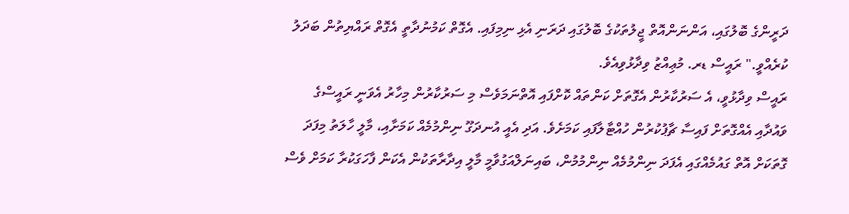ދަރީންގެ ބޮލުގައި، އަންނަންއޮތް ޖީލުތަކުގެ ބޮލުގައި ދަރަނި އެޅި ނިމިފައި. އެގޮތް ކަމުނުދާތީ އެގޮތް ރައްޔިތުން ބަދަލު ކުރެއްވީ." ރައީސް ޑރ. މުޢިއްޒު ވިދާޅުވިއެވެ.
ރައީސް ވިދާޅުވީ، އެ ސަރުކާރުން އެގޮތަށް ކަންތައް ކޮށްފައި އޮތްނަމަވެސް މި ސަރުކާރުން މިހާރު އެވަނީ ރައީސްގެ ވައުދާއި އެއްގޮތަށް ފައިސާ ޗާޕުކުރުން ހުއްޓާލާފައި ކަމަށެވެ. އަދި އެއީ އުނދަގޫ ނިންމުމެއް ކަމަށާއި، މާލީ ހާލަތު މިފަދަ ގޮތަކަށް އޮތް ގައުމެއްގައި އެފަދަ ނިންމުމެއް ނިންމުމުން، ބައިނަލްއަގުވާމީ މާލީ އިދާރާތަކުން އެކަން ފާހަގަކުރާ ކަމަށް ވެސް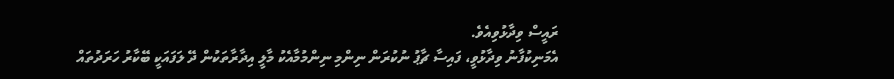ރައީސް ވިދާޅުވިއެވެ.
އެމަނިކުފާނު ވިދާޅުވީ، ފައިސާ ޗާޕު ނުކުރަން ނިންމި ނިންމުމާއެކު މާލީ އިދާރާތަކުން ދޭ ލަފައަކީ ބޭކާރު ހަރަދުތައް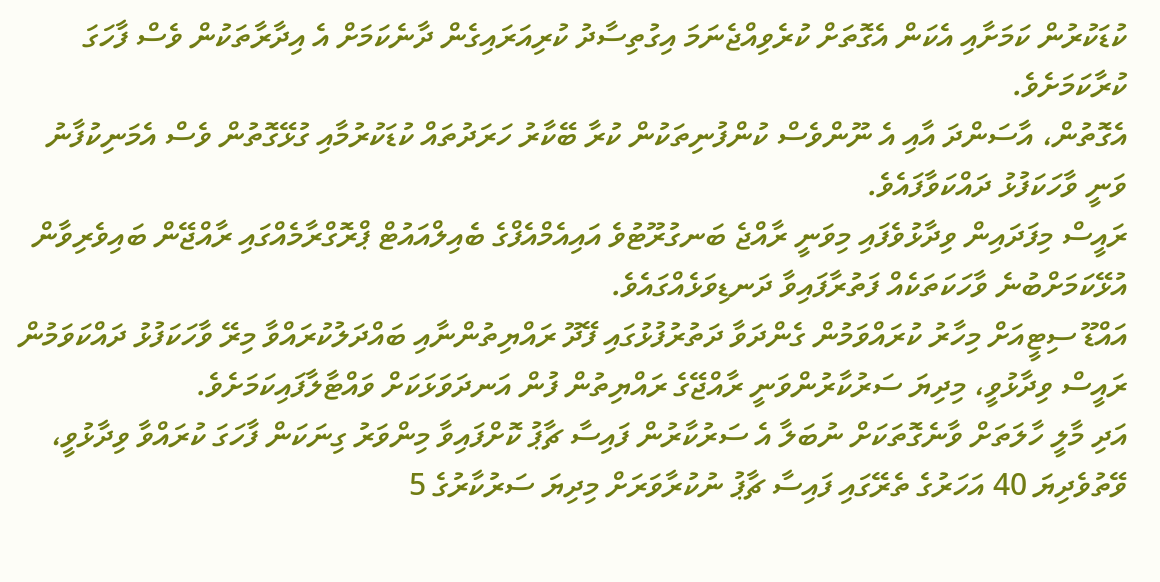ކުޑަކުރުން ކަމަށާއި އެކަން އެގޮތަށް ކުރެވިއްޖެނަމަ އިގުތިސާދު ކުރިއަރައިގެން ދާނެކަމަށް އެ އިދާރާތަކުން ވެސް ފާހަގަ ކުރާކަމަށެވެ.
އެގޮތުން، އާސަންދަ އާއި އެ ނޫންވެސް ކުންފުނިތަކުން ކުރާ ބޭކާރު ހަރަދުތައް ކުޑަކުރުމާއި ގުޅޭގޮތުން ވެސް އެމަނިކުފާނު ވަނީ ވާހަކަފުޅު ދައްކަވާފައެވެ.
ރައީސް މިފަދައިން ވިދާޅުވެފައި މިވަނީ ރާއްޖެ ބަނގުރޫޓުވެ އައިއެމްއެފްގެ ބެއިލްއައުޓް ޕްރޮގްރާމެއްގައި ރާއްޖޭން ބައިވެރިވާން އުޅޭކަމަށްބުނެ ވާހަކަތަކެއް ފަތުރާފައިވާ ދަނޑިވަޅެއްގައެވެ.
އައްޑޫ ސިޓީއަށް މިހާރު ކުރައްވަމުން ގެންދަވާ ދަތުރުފުޅުގައި ފޭދޫ ރައްޔިތުންނާއި ބައްދަލުކުރައްވާ މިރޭ ވާހަކަފުޅު ދައްކަވަމުން ރައީސް ވިދާޅުވީ، މިދިޔަ ސަރުކާރުންވަނީ ރާއްޖޭގެ ރައްޔިތުން ފުން އަނދަވަޅަކަށް ވައްޓާލާފައިކަމަށެވެ.
އަދި މާލީ ހާލަތަށް ވާނެގޮތަކަށް ނުބަލާ އެ ސަރުކާރުން ފައިސާ ޗާޕު ކޮށްފައިވާ މިންވަރު ގިނަކަން ފާހަގަ ކުރައްވާ ވިދާޅުވީ، ވޭތުވެދިޔަ 40 އަހަރުގެ ތެރޭގައި ފައިސާ ޗާޕު ނުކުރާވަރަށް މިދިޔަ ސަރުކާރުގެ 5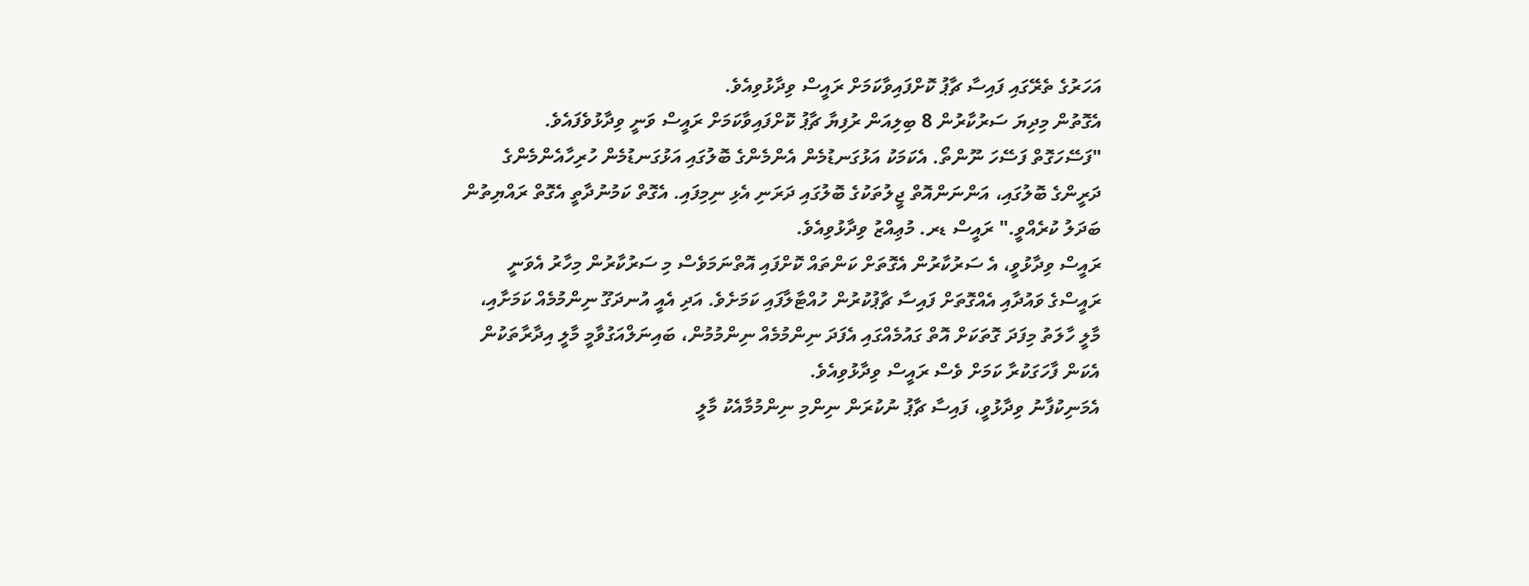އަހަރުގެ ތެރޭގައި ފައިސާ ޗާޕު ކޮށްފައިވާކަމަށް ރައީސް ވިދާޅުވިއެވެ.
އެގޮތުން މިދިޔަ ސަރުކާރުން 8 ބިލިއަން ރުފިޔާ ޗާޕު ކޮށްފައިވާކަމަށް ރައީސް ވަނީ ވިދާޅުވެފައެވެ.
"ފަސޭހަގޮތް ފަސޭހަ ނޫންތޯ. އެކަމަކު އަޅުގަނޑުމެން އެންމެންގެ ބޮލުގައި އަޅުގަނޑުމެން ހުރިހާއެންމެންގެ ދަރީންގެ ބޮލުގައި، އަންނަންއޮތް ޖީލުތަކުގެ ބޮލުގައި ދަރަނި އެޅި ނިމިފައި. އެގޮތް ކަމުނުދާތީ އެގޮތް ރައްޔިތުން ބަދަލު ކުރެއްވީ." ރައީސް ޑރ. މުޢިއްޒު ވިދާޅުވިއެވެ.
ރައީސް ވިދާޅުވީ، އެ ސަރުކާރުން އެގޮތަށް ކަންތައް ކޮށްފައި އޮތްނަމަވެސް މި ސަރުކާރުން މިހާރު އެވަނީ ރައީސްގެ ވައުދާއި އެއްގޮތަށް ފައިސާ ޗާޕުކުރުން ހުއްޓާލާފައި ކަމަށެވެ. އަދި އެއީ އުނދަގޫ ނިންމުމެއް ކަމަށާއި، މާލީ ހާލަތު މިފަދަ ގޮތަކަށް އޮތް ގައުމެއްގައި އެފަދަ ނިންމުމެއް ނިންމުމުން، ބައިނަލްއަގުވާމީ މާލީ އިދާރާތަކުން އެކަން ފާހަގަކުރާ ކަމަށް ވެސް ރައީސް ވިދާޅުވިއެވެ.
އެމަނިކުފާނު ވިދާޅުވީ، ފައިސާ ޗާޕު ނުކުރަން ނިންމި ނިންމުމާއެކު މާލީ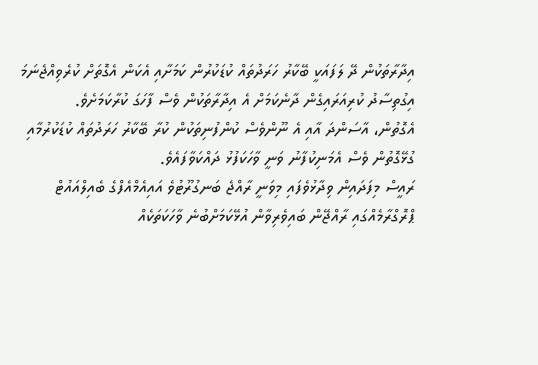އިދާރާތަކުން ދޭ ލަފައަކީ ބޭކާރު ހަރަދުތައް ކުޑަކުރުން ކަމަށާއި އެކަން އެގޮތަށް ކުރެވިއްޖެނަމަ އިގުތިސާދު ކުރިއަރައިގެން ދާނެކަމަށް އެ އިދާރާތަކުން ވެސް ފާހަގަ ކުރާކަމަށެވެ.
އެގޮތުން، އާސަންދަ އާއި އެ ނޫންވެސް ކުންފުނިތަކުން ކުރާ ބޭކާރު ހަރަދުތައް ކުޑަކުރުމާއި ގުޅޭގޮތުން ވެސް އެމަނިކުފާނު ވަނީ ވާހަކަފުޅު ދައްކަވާފައެވެ.
ރައީސް މިފަދައިން ވިދާޅުވެފައި މިވަނީ ރާއްޖެ ބަނގުރޫޓުވެ އައިއެމްއެފްގެ ބެއިލްއައުޓް ޕްރޮގްރާމެއްގައި ރާއްޖޭން ބައިވެރިވާން އުޅޭކަމަށްބުނެ ވާހަކަތަކެއް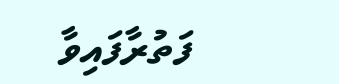ފަތުރާފައިވާ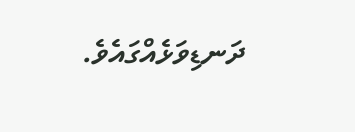ދަނޑިވަޅެއްގައެވެ.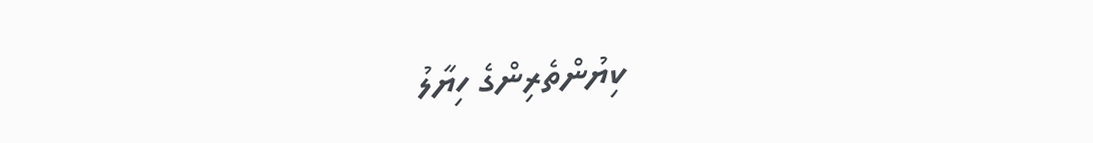ކިޔުންތެރިންގެ ހިޔާލު